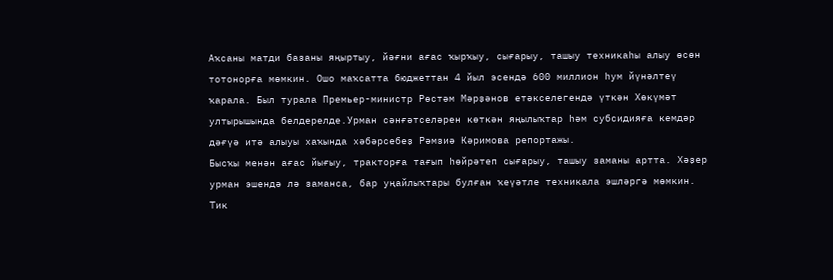Аҡсаны матди базаны яңыртыу, йәғни ағас ҡырҡыу, сығарыу, ташыу техникаһы алыу өсөн тотонорға мөмкин. Ошо маҡсатта бюджеттан 4 йыл эсендә 600 миллион һум йүнәлтеү ҡарала. Был турала Премьер-министр Рөстәм Мәрҙәнов етәкселегендә үткән Хөкүмәт ултырышында белдерелде.Урман сәнғәтселәрен көткән яңылыҡтар һәм субсидияға кемдәр дәғүә итә алыуы хаҡында хәбәрсебеҙ Рәмзиә Кәримова репортажы.
Бысҡы менән ағас йығыу, тракторға тағып һөйрәтеп сығарыу, ташыу заманы артта. Хәҙер урман эшендә лә заманса, бар уңайлыҡтары булған ҡеүәтле техникала эшләргә мөмкин. Тик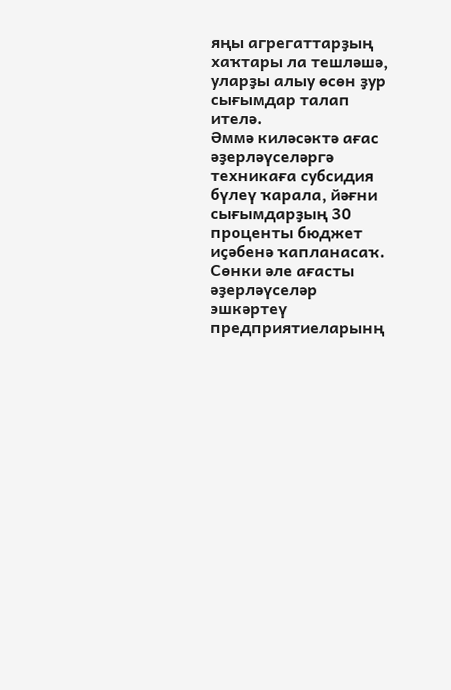яңы агрегаттарҙың хаҡтары ла тешләшә, уларҙы алыу өсөн ҙур сығымдар талап ителә.
Әммә киләсәктә ағас әҙерләүселәргә техникаға субсидия бүлеү ҡарала, йәғни сығымдарҙың 30 проценты бюджет иҫәбенә ҡапланасаҡ. Сөнки әле ағасты әҙерләүселәр эшкәртеү предприятиеларынң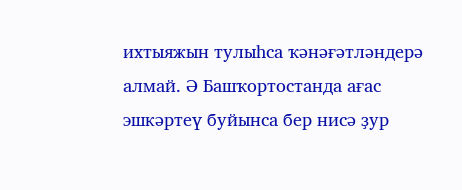ихтыяжын тулыһса ҡәнәғәтләндерә алмай. Ә Башҡортостанда ағас эшкәртеү буйынса бер нисә ҙур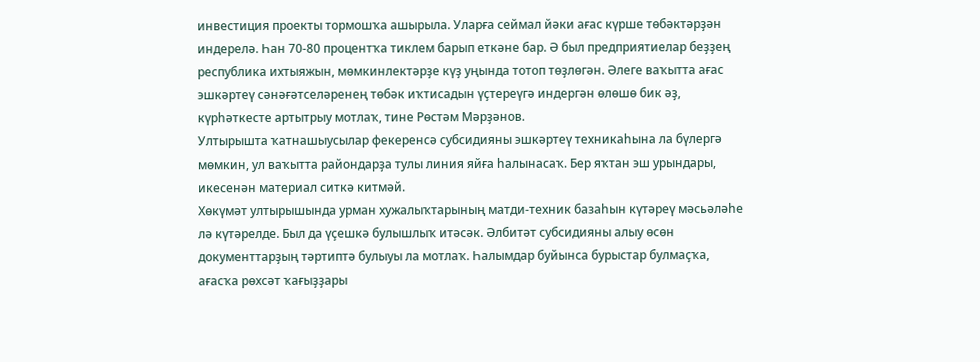инвестиция проекты тормошҡа ашырыла. Уларға сеймал йәки ағас күрше төбәктәрҙән индерелә. Һан 70-80 процентҡа тиклем барып еткәне бар. Ә был предприятиелар беҙҙең республика ихтыяжын, мөмкинлектәрҙе күҙ уңында тотоп төҙлөгән. Әлеге ваҡытта ағас эшкәртеү сәнәғәтселәренең төбәк иҡтисадын үҫтереүгә индергән өлөшө бик әҙ, күрһәткесте артытрыу мотлаҡ, тине Рөстәм Мәрҙәнов.
Ултырышта ҡатнашыусылар фекеренсә субсидияны эшкәртеү техникаһына ла бүлергә мөмкин, ул ваҡытта райондарҙа тулы линия яйға һалынасаҡ. Бер яҡтан эш урындары, икесенән материал ситкә китмәй.
Хөкүмәт ултырышында урман хужалыҡтарының матди-техник базаһын күтәреү мәсьәләһе лә күтәрелде. Был да үҫешкә булышлыҡ итәсәк. Әлбитәт субсидияны алыу өсөн документтарҙың тәртиптә булыуы ла мотлаҡ. Һалымдар буйынса бурыстар булмаҫҡа, ағасҡа рөхсәт ҡағыҙҙары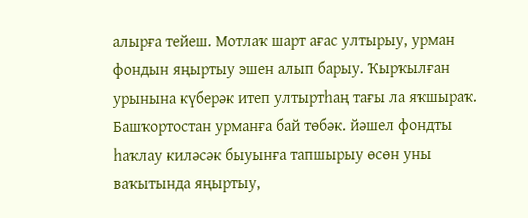алырға тейеш. Мотлаҡ шарт ағас ултырыу, урман фондын яңыртыу эшен алып барыу. Ҡырҡылған урынына күберәк итеп ултыртһаң тағы ла яҡшыраҡ.
Башҡортостан урманға бай төбәк. йәшел фондты һаҡлау киләсәк быуынға тапшырыу өсөн уны ваҡытында яңыртыу,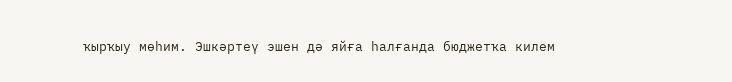ҡырҡыу мөһим. Эшкәртеү эшен дә яйға һалғанда бюджетҡа килем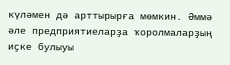күләмен дә арттырырға мөмкин. Әммә әле предприятиеларҙа ҡоролмаларҙың иҫке булыуы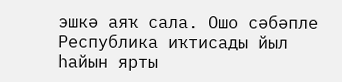эшкә аяҡ сала. Ошо сәбәпле Республика иҡтисады йыл һайын ярты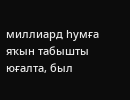миллиард һумға яҡын табышты юғалта, был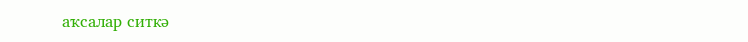аҡсалар ситкә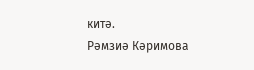китә.
Рәмзиә Кәримова